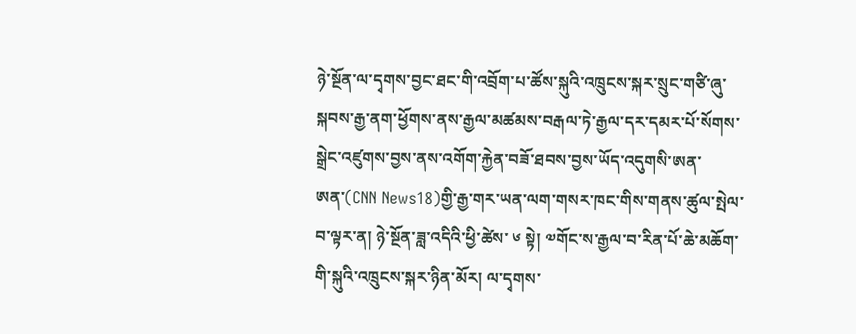ཉེ་སྔོན་ལ་དྭགས་བྱང་ཐང་གི་འབྲོག་པ་ཚོས་སྐུའི་འཁྲུངས་སྐར་སྲུང་གཙི་ཞུ་སྐབས་རྒྱ་ནག་ཕྱོགས་ནས་རྒྱལ་མཚམས་བརྒལ་ཏེ་རྒྱལ་དར་དམར་པོ་སོགས་སྒྲེང་འཛུགས་བྱས་ནས་འགོག་རྐྱེན་བཟོ་ཐབས་བྱས་ཡོད་འདུགསི་ཨན་ཨན་(CNN News18)གྱི་རྒྱ་གར་ཡན་ལག་གསར་ཁང་གིས་གནས་ཚུལ་སྤེལ་བ་ལྟར་ན། ཉེ་སྔོན་ཟླ་འདིའི་ཕྱི་ཚེས་ ༦ སྟེ། ༧གོང་ས་རྒྱལ་བ་རིན་པོ་ཆེ་མཆོག་གི་སྐུའི་འཁྲུངས་སྐར་ཉིན་མོར། ལ་དྭགས་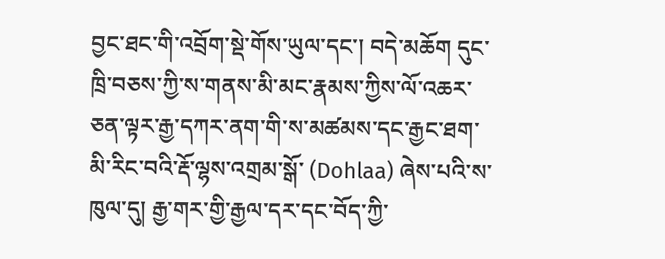བྱང་ཐང་གི་འབྲོག་སྡེ་གོས་ཡུལ་དང་། བདེ་མཆོག དུང་ཁྲི་བཅས་ཀྱི་ས་གནས་མི་མང་རྣམས་ཀྱིས་ལོ་འཆར་ཅན་ལྟར་རྒྱ་དཀར་ནག་གི་ས་མཚམས་དང་རྒྱང་ཐག་མི་རིང་བའི་རྡོ་ལྷས་འགྲམ་སྒོ་ (Dohlaa) ཞེས་པའི་ས་ཁུལ་དུ། རྒྱ་གར་གྱི་རྒྱལ་དར་དང་བོད་ཀྱི་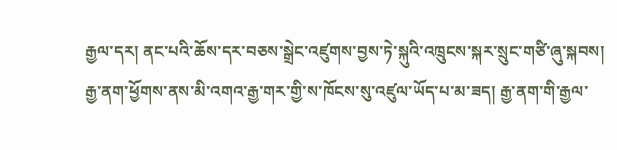རྒྱལ་དར། ནང་པའི་ཆོས་དར་བཅས་སྒྲེང་འཛུགས་བྱས་ཏེ་སྐུའི་འཁྲུངས་སྐར་སྲུང་གཙི་ཞུ་སྐབས། རྒྱ་ནག་ཕྱོགས་ནས་མི་འགའ་རྒྱ་གར་གྱི་ས་ཁོངས་སུ་འཛུལ་ཡོད་པ་མ་ཟད། རྒྱ་ནག་གི་རྒྱལ་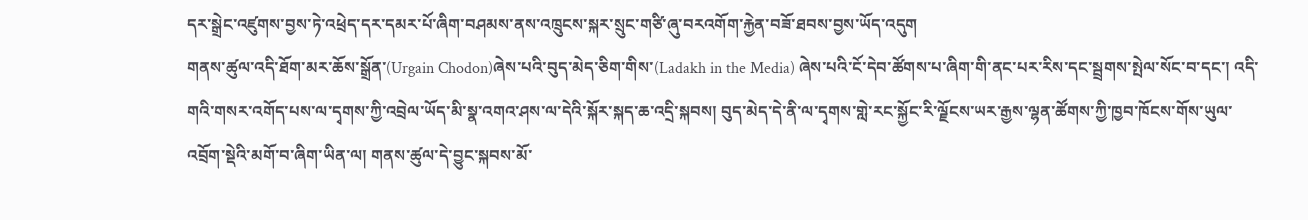དར་སྒྲེང་འཛུགས་བྱས་ཏེ་འཕྲེད་དར་དམར་པོ་ཞིག་བཤམས་ནས་འཁྲུངས་སྐར་སྲུང་གཙི་ཞུ་བརའགོག་རྐྱེན་བཟོ་ཐབས་བྱས་ཡོད་འདུག
གནས་ཚུལ་འདི་ཐོག་མར་ཆོས་སྒྲོན་(Urgain Chodon)ཞེས་པའི་བུད་མེད་ཅིག་གིས་(Ladakh in the Media) ཞེས་པའི་ངོ་དེབ་ཚོགས་པ་ཞིག་གི་ནང་པར་རིས་དང་སྦྲགས་སྤེལ་སོང་བ་དང་། འདི་གའི་གསར་འགོད་པས་ལ་དྭགས་ཀྱི་འབྲེལ་ཡོད་མི་སྣ་འགའ་ཤས་ལ་དེའི་སྐོར་སྐད་ཆ་འདྲི་སྐབས། བུད་མེད་དེ་ནི་ལ་དྭགས་གླེ་རང་སྐྱོང་རི་ལྗོངས་ཡར་རྒྱས་ལྷན་ཚོགས་ཀྱི་ཁྱབ་ཁོངས་གོས་ཡུལ་འབྲོག་སྡེའི་མགོ་བ་ཞིག་ཡིན་ལ། གནས་ཚུལ་དེ་བྱུང་སྐབས་མོ་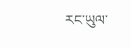རང་ཡུལ་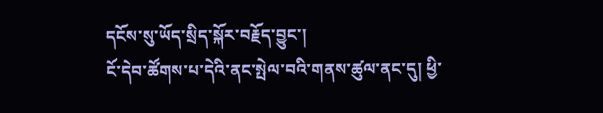དངོས་སུ་ཡོད་སྲིད་སྐོར་བརྗོད་བྱུང་།
ངོ་དེབ་ཚོགས་པ་དེའི་ནང་སྤེལ་བའི་གནས་ཚུལ་ནང་དུ། ཕྱི་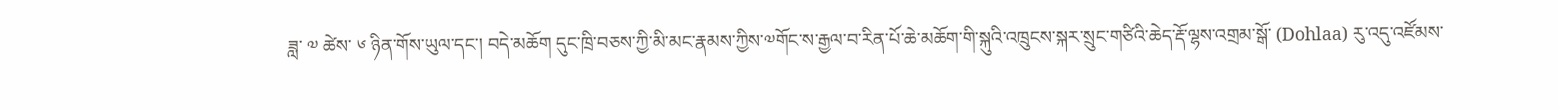ཟླ་ ༧ ཚེས་ ༦ ཉིན་གོས་ཡུལ་དང་། བདེ་མཆོག དུང་ཁྲི་བཅས་ཀྱི་མི་མང་རྣམས་ཀྱིས་༧གོང་ས་རྒྱལ་བ་རིན་པོ་ཆེ་མཆོག་གི་སྐུའི་འཁྲུངས་སྐར་སྲུང་གཙིའི་ཆེད་རྡོ་ལྷས་འགྲམ་སྒོ་ (Dohlaa) རུ་འདུ་འཛོམས་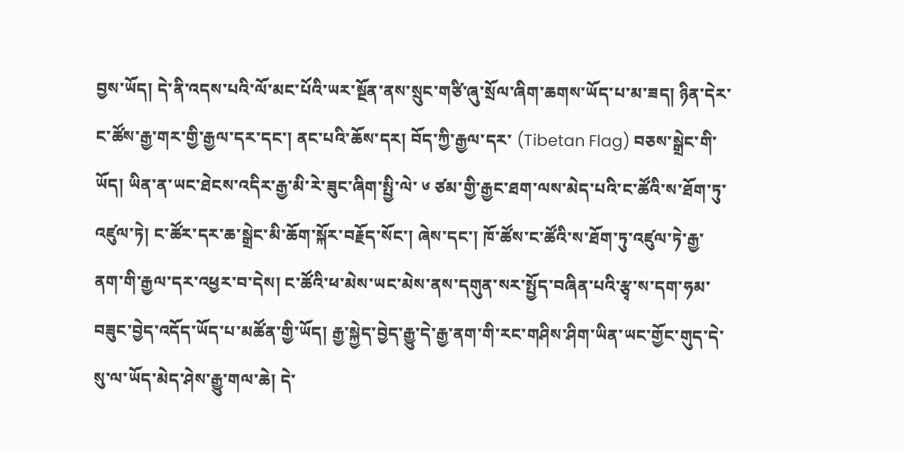བྱས་ཡོད། དེ་ནི་འདས་པའི་ལོ་མང་པོའི་ཡར་སྔོན་ནས་སྲུང་གཙི་ཞུ་སྲོལ་ཞིག་ཆགས་ཡོད་པ་མ་ཟད། ཉིན་དེར་ང་ཚོས་རྒྱ་གར་གྱི་རྒྱལ་དར་དང་། ནང་པའི་ཆོས་དར། བོད་ཀྱི་རྒྱལ་དར་ (Tibetan Flag) བཅས་སྒྲེང་གི་ཡོད། ཡིན་ན་ཡང་ཐེངས་འདིར་རྒྱ་མི་རེ་ཟུང་ཞིག་སྤྱི་ལེ་ ༦ ཙམ་གྱི་རྒྱང་ཐག་ལས་མེད་པའི་ང་ཚོའི་ས་ཐོག་ཏུ་འཛུལ་ཏེ། ང་ཚོར་དར་ཆ་སྒྲེང་མི་ཆོག་སྐོར་བརྗོད་སོང་། ཞེས་དང་། ཁོ་ཚོས་ང་ཚོའི་ས་ཐོག་ཏུ་འཛུལ་ཏེ་རྒྱ་ནག་གི་རྒྱལ་དར་འཕྱར་བ་དེས། ང་ཚོའི་ཕ་མེས་ཡང་མེས་ནས་དགུན་སར་སྤྱོད་བཞིན་པའི་རྩྭ་ས་དག་ཧམ་བཟུང་བྱེད་འདོད་ཡོད་པ་མཚོན་གྱི་ཡོད། རྒྱ་སྐྱེད་བྱེད་རྒྱུ་དེ་རྒྱ་ནག་གི་རང་གཤིས་ཤིག་ཡིན་ཡང་གྱོང་གུད་དེ་སུ་ལ་ཡོད་མེད་ཤེས་རྒྱུ་གལ་ཆེ། དེ་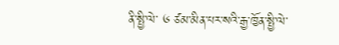ནི་སྤྱི་ལེ་ ༦ ཙམ་མིན་པར་སའི་རྒྱ་ཁྱོན་སྤྱི་ལེ་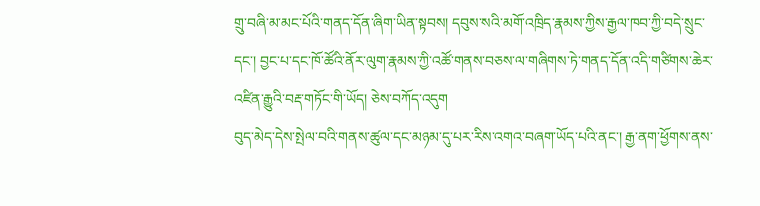གྲུ་བཞི་མ་མང་པོའི་གནད་དོན་ཞིག་ཡིན་སྟབས། དབུས་སའི་མགོ་འཁྲིད་རྣམས་ཀྱིས་རྒྱལ་ཁབ་ཀྱི་བདེ་སྲུང་དང་། བྱང་པ་དང་ཁོ་ཚོའི་ནོར་ལུག་རྣམས་ཀྱི་འཚོ་གནས་བཅས་ལ་གཞིགས་ཏེ་གནད་དོན་འདི་གཙིགས་ཆེར་འཛིན་རྒྱུའི་བརྡ་གཏོང་གི་ཡོད། ཅེས་བཀོད་འདུག
བུད་མེད་དེས་སྤེལ་བའི་གནས་ཚུལ་དང་མཉམ་དུ་པར་རིས་འགའ་བཞག་ཡོད་པའི་ནང་། རྒྱ་ནག་ཕྱོགས་ནས་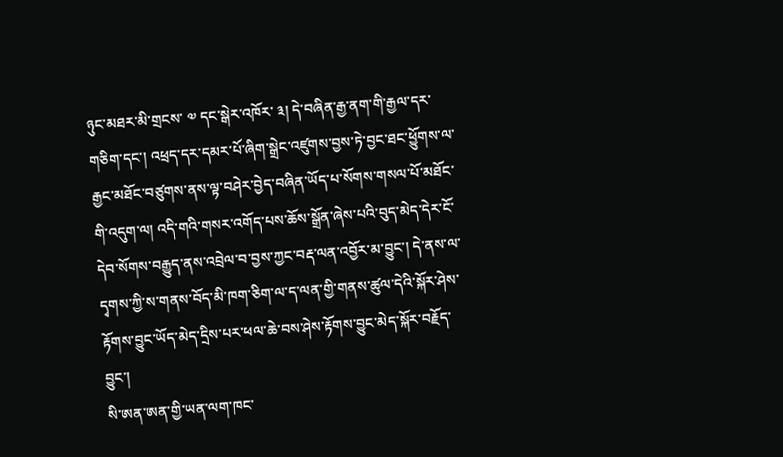ཉུང་མཐར་མི་གྲངས་ ༧ དང་སྒེར་འཁོར་ ༣། དེ་བཞིན་རྒྱ་ནག་གི་རྒྱལ་དར་གཅིག་དང་། འཕྲད་དར་དམར་པོ་ཞིག་སྒྲེང་འཛུགས་བྱས་ཏེ་བྱང་ཐང་ཕྱོུགས་ལ་རྒྱང་མཐོང་བཙུགས་ནས་ལྟ་བཤེར་བྱེད་བཞིན་ཡོད་པ་སོགས་གསལ་པོ་མཐོང་གི་འདུག་ལ། འདི་གའི་གསར་འགོད་པས་ཆོས་སྒྲོན་ཞེས་པའི་བུད་མེད་དེར་ངོ་དེབ་སོགས་བརྒྱུད་ནས་འབྲེལ་བ་བྱས་ཀྱང་བརྡ་ལན་འབྱོར་མ་བྱུང་། དེ་ནས་ལ་དྭགས་ཀྱི་ས་གནས་བོད་མི་ཁག་ཅིག་ལ་ད་ལན་གྱི་གནས་ཚུལ་དེའི་སྐོར་ཤེས་རྟོགས་བྱུང་ཡོད་མེད་དྲིས་པར་ཕལ་ཆེ་བས་ཤེས་རྟོགས་བྱུང་མེད་སྐོར་བརྗོད་བྱུང་།
སི་ཨན་ཨན་གྱི་ཡན་ལག་ཁང་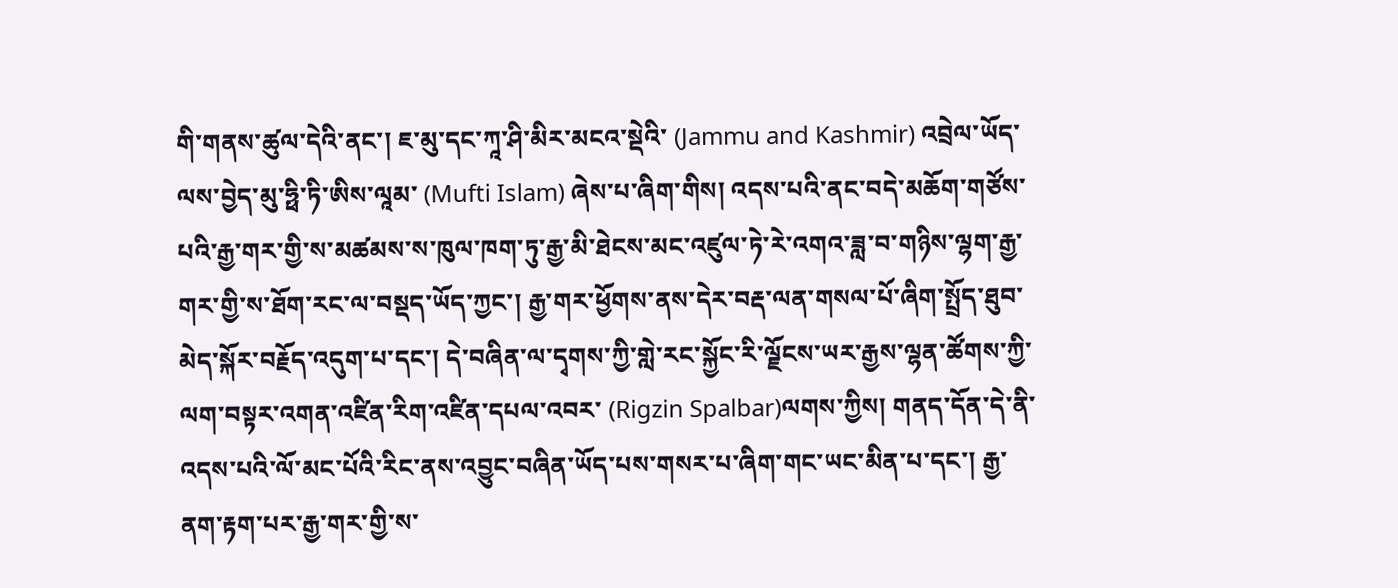གི་གནས་ཚུལ་དེའི་ནང་། ཇ་མུ་དང་ཀཱ་ཤི་མིར་མངའ་སྡེའི་ (Jammu and Kashmir) འབྲེལ་ཡོད་ལས་བྱེད་མུ་ཧྥི་ཏི་ཨིས་ལཱམ་ (Mufti Islam) ཞེས་པ་ཞིག་གིས། འདས་པའི་ནང་བདེ་མཆོག་གཙོས་པའི་རྒྱ་གར་གྱི་ས་མཚམས་ས་ཁུལ་ཁག་ཏུ་རྒྱ་མི་ཐེངས་མང་འཛུལ་ཏེ་རེ་འགའ་ཟླ་བ་གཉིས་ལྷག་རྒྱ་གར་གྱི་ས་ཐོག་རང་ལ་བསྡད་ཡོད་ཀྱང་། རྒྱ་གར་ཕྱོགས་ནས་དེར་བརྡ་ལན་གསལ་པོ་ཞིག་སྤྲོད་ཐུབ་མེད་སྐོར་བརྗོད་འདུག་པ་དང་། དེ་བཞིན་ལ་དྭགས་ཀྱི་གླེ་རང་སྐྱོང་རི་ལྗོངས་ཡར་རྒྱས་ལྷན་ཚོགས་ཀྱི་ལག་བསྟར་འགན་འཛིན་རིག་འཛིན་དཔལ་འབར་ (Rigzin Spalbar)ལགས་ཀྱིས། གནད་དོན་དེ་ནི་འདས་པའི་ལོ་མང་པོའི་རིང་ནས་འབྱུང་བཞིན་ཡོད་པས་གསར་པ་ཞིག་གང་ཡང་མིན་པ་དང་། རྒྱ་ནག་རྟག་པར་རྒྱ་གར་གྱི་ས་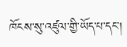ཁོངས་སུ་འཛུལ་གྱི་ཡོད་པ་དང།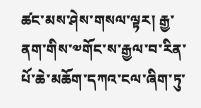ཚང་མས་ཤེས་གསལ་ལྟར། རྒྱ་ནག་གིས་༧གོང་ས་རྒྱལ་བ་རིན་པོ་ཆེ་མཆོག་དཀའ་ངལ་ཞིག་ཏུ་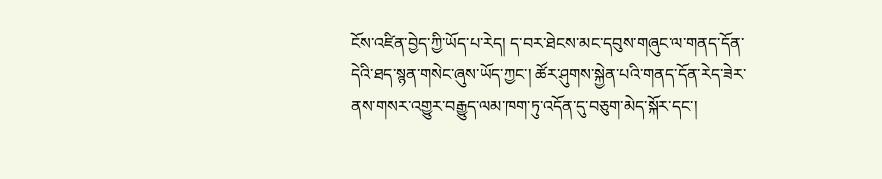ངོས་འཛིན་བྱེད་ཀྱི་ཡོད་པ་རེད། ད་བར་ཐེངས་མང་དབུས་གཞུང་ལ་གནད་དོན་དེའི་ཐད་སྙན་གསེང་ཞུས་ཡོད་ཀྱང་། ཚོར་ཤུགས་སྐྱེན་པའི་གནད་དོན་རེད་ཟེར་ནས་གསར་འགྱུར་བརྒྱུད་ལམ་ཁག་ཏུ་འདོན་དུ་བཅུག་མེད་སྐོར་དང་།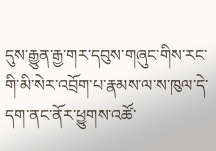དུས་རྒྱུན་རྒྱ་གར་དབུས་གཞུང་གིས་རང་གི་མི་སེར་འབྲོག་པ་རྣམས་ལ་ས་ཁུལ་དེ་དག་ནང་ནོར་ཕྱུགས་འཚོ་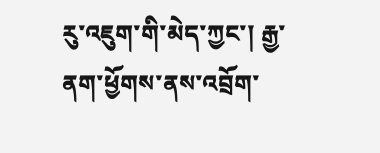རུ་འཇུག་གི་མེད་ཀྱང་། རྒྱ་ནག་ཕྱོགས་ནས་འབྲོག་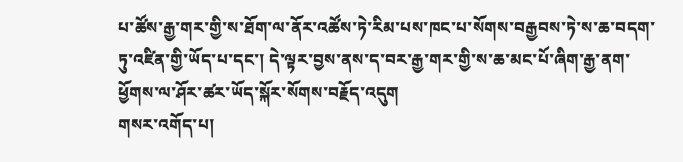པ་ཚོས་རྒྱ་གར་གྱི་ས་ཐོག་ལ་ནོར་འཚོས་ཏེ་རིམ་པས་ཁང་པ་སོགས་བརྒྱབས་ཏེ་ས་ཆ་བདག་ཏུ་འཛིན་གྱི་ཡོད་པ་དང་། དེ་ལྟར་བྱས་ནས་ད་བར་རྒྱ་གར་གྱི་ས་ཆ་མང་པོ་ཞིག་རྒྱ་ནག་ཕྱོགས་ལ་ཤོར་ཚར་ཡོད་སྐོར་སོགས་བརྗོད་འདུག
གསར་འགོད་པ།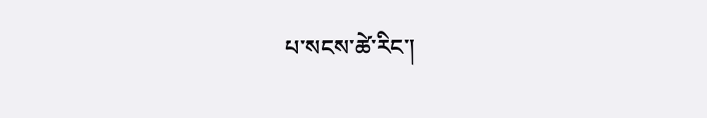པ་སངས་ཚེ་རིང་།